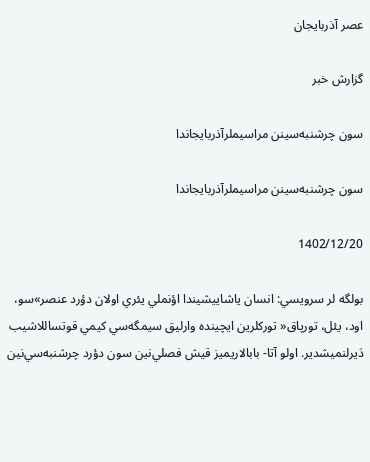عصر آذربایجان

گزارش خبر

سون چرشنبه‌سينن مراسيملرآذربايجاندا

سون چرشنبه‌سينن مراسيملرآذربايجاندا

1402/12/20

بولگه لر سرويسي: انسان ياشاييشيندا اؤنملي يئري اولان دؤرد عنصر»سو، اود، يئل، تورپاق« تورکلرين ايچينده وارليق سيمگه‌سي کيمي قوتساللاشيب دَيرلنميشدير. اولو آتا- بابالاريميز قيش فصلي‌نين سون دؤرد چرشنبه‌سي‌نين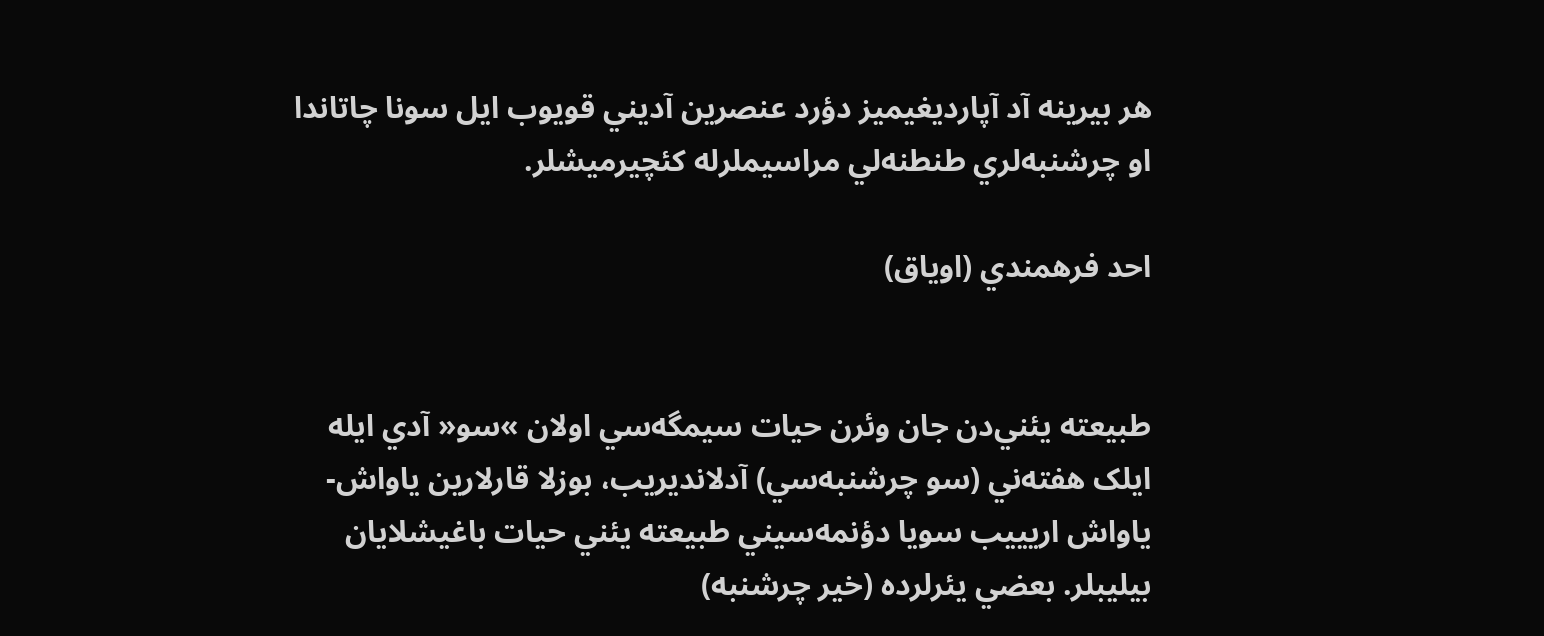هر بيرينه آد آپارديغيميز دؤرد عنصرين آديني قويوب ايل سونا چاتاندا او چرشنبه‌لري طنطنه‌لي مراسيملرله کئچيرميشلر.

احد فرهمندي (اوياق)


طبيعته يئني‌دن جان وئرن حيات سيمگه‌سي اولان »سو« آدي ايله ايلک هفته‌ني (سو چرشنبه‌سي) آدلانديريب، بوزلا قارلارين ياواش- ياواش اريييب سويا دؤنمه‌سيني طبيعته يئني حيات باغيشلايان بيليبلر. بعضي يئرلرده (خير چرشنبه)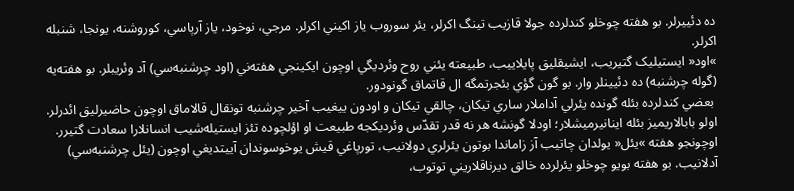ده دئييرلر. بو هفته چوخلو کندلرده جولا قازيب تينگ اکرلر، يئر سوروب ياز اکيني اکرلر. مرجي، نوخود، ياز آرپاسي، کوروشنه، يونجا، شنبله اکرلر.
»اود« ايستيليک گتيريب، ايشيقليق پايلاييب، طبيعته يئني روح وئرديگي اوچون ايکينجي هفته‌ني (اود چرشنبه‌سي) آد وئريبلر. بو هفته‌يه (گوله چرشنبه) ده دئيينلر وار. بو گون گؤي بئجرتمگه ال قاتماق گونودور.
 بعضي کندلرده بئله گونده يئرلي آداملار ساري تيکان، چالقي تيکان و اودون ييغيب آخير چرشنبه تونقال قالاماق اوچون حاضيرليق ائدرلر. اولو بابالاريميز بئله اينانيرميشلار؛ اود‌لا گونشه هر نه قدر تقدّس وئرديکجه طبيعت او اؤلچوده تئز ايستيله‌شيب انسانلارا سعادت گتيرر.
اوچونجو هفته »يئل« يولدان چاتيب آز زاماندا بوتون يئرلري دولانيب، تورپاغي قيش يوخوسوندان آييتديغي اوچون (يئل چرشنبه‌سي) آدلانيب. بو هفته بويو چوخلو يئرلرده خالق ديرناقلاريني توتوب،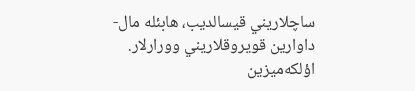ساچلاريني قيسالديب، هابئله مال- داوارين قويروقلاريني وورارلار. اؤلکه‌ميزين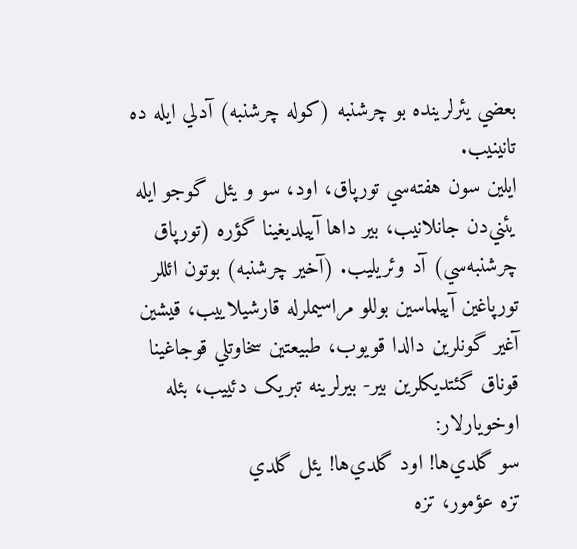بعضي يئرلرينده بو چرشنبه (کوله چرشنبه) آدلي ايله ده تانينيب.
ايلين سون هفته‌سي تورپاق، اود، سو و يئل گوجو ايله يئني‌دن جانلانيب، بير داها آييلديغينا گؤره (تورپاق چرشنبه‌سي) آد وئريليب. (آخير چرشنبه) بوتون ائللر تورپاغين آييلماسين بوللو مراسيملرله قارشيلاييب، قيشين آغير گونلرين دالدا قويوب، طبيعتين سخاوتلي قوجاغينا قوناق گئتديکلرين بير- بيرلرينه تبريک دئييب، بئله اوخويارلار:
سو گلدي‌ها! اود گلدي‌ها! يئل گلدي
تزه عؤمور، تزه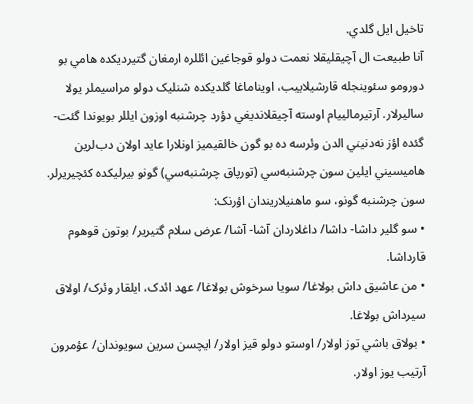تاخيل ايل گلدي.
آنا طبيعت ال آچيقليقلا نعمت دولو قوجاغين ائللره ارمغان گتيرديکده هامي بو دورومو سئوينجله قارشيلاييب، اويناماغا گلديکده شنليک دولو مراسيملر يولا ساليرلار. آرتيرمالييام اوسته آچيقلانديغي دؤرد چرشنبه اوزون ايللر بويوندا گئت- گئده اؤز نه‌دنيني الدن وئرسه‌ ده بو گون خالقيميز اونلارا عايد اولان دب‌لرين هاميسيني ايلين سون چرشنبه‌سي (تورپاق چرشنبه‌سي) گونو بيرليکده کئچيريرلر.
سون چرشنبه گونو‌، سو ماهنيلاريندان اؤرنک:
• سو گلير داشا- داشا/ داغلاردان آشا- آشا/ عرض سلام گتيرير/ بوتون قوهوم قارداشا.
• من عاشيق داش بولاغا/ سويا سرخوش بولاغا/ عهد ائدک، ايلقار وئرک/ اولاق سيرداش بولاغا.
• بولاق باشي توز اولار/ اوستو دولو قيز اولار/ ايچسن سرين سويوندان/ عؤمرون آرتيب يوز اولار.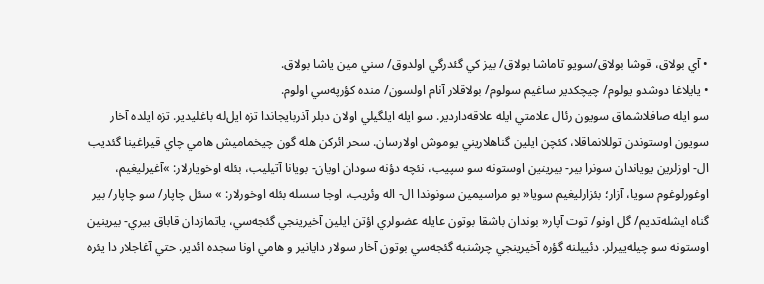• آي بولاق، قوشا بولاق/سويو تاماشا بولاق/ بيز کي گئدرگي اولدوق/ سني مين ياشا بولاق.
• يايلاغا دوشدو يولوم/ چيچکدير ساغيم سولوم/ بولاقلار آنام اولسون/ منده کؤرپه‌سي اولوم.
سو ايله صافلاشماق سويون رئال علامتي ايله علاقه‌داردير. سو ايله ايلگيلي اولان دبلر آذربايجاندا تزه ايل‌له باغليدير. تزه ايلده آخار سويون اوستوندن توللانماقلا، کئچن ايلين گناهلاريني يوموش اولارسان. سحر ائرکن هله گون چيخماميش هامي چاي قيراغينا گئديب ال- اوزلرين يوياندان سونرا بير- بيرينين اوستونه سو سپيب، نئچه دؤنه سودان اويان- بويانا آتيليب، بئله اوخويارلار: »آغيرليغيم، اوغورلوغوم سويا، آزار؛ بئزارليغيم سويا« بو مراسيمين سونوندا ال- اله وئريب، اوجا سسله بئله اوخورلار: » سئل چاپار/ سو چاپار/ بير گناه ايشله‌تديم/ گل اونو/ توت آپار« بوندان باشقا بوتون عايله عضولري اؤتن ايلين آخيرينجي گئجه‌سي، ياتمازدان قاباق بيري- بيرينين اوستونه سو چيله‌ييرلر. دئييلنه گؤره آخيرينجي چرشنبه گئجه‌سي بوتون آخار سولار دايانير و هامي اونا سجده ائدير. حتي آغاجلار دا يئره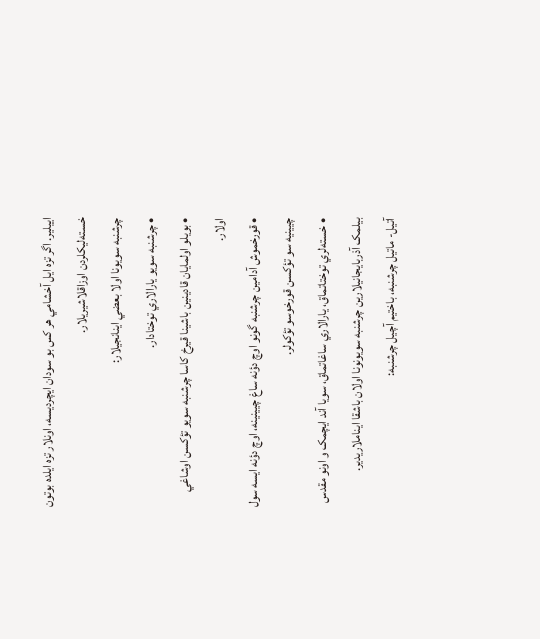اييلير. اگر تزه ايل آخشامي هر کس بو سودان ايچرديسه، اونلار تزه ايلده بوتون خسته‌ليکلردن اوزاقلاشيريلار.
چرشنبه سويونا اولا بعضي اينانجيلار:
• چرشنبه سويو يارالاري توختادار.
• بويلو اولمايان قادينين باشينا قيرخ کاسا چرشنبه سويو تؤکسن اوشاغي اولار.
• قورخموش آدامين چرشنبه گونو اوچ دؤنه ساغ چيينينه، اوچ دؤنه ايسه سول چيينيه سو تؤکسن قورخوسو تؤکولر.
• خسته‌لري توختاتماق، يارالاري ساغاتماق، سويا آند ايچمک و اونو مقدس بيلمک آذربايجانيلارين چرشنبه سويونونا اولان باشقا ايناملاريدير.
آتيل- ماتيل چرشنبه، باختيم آچيل چرشنبه: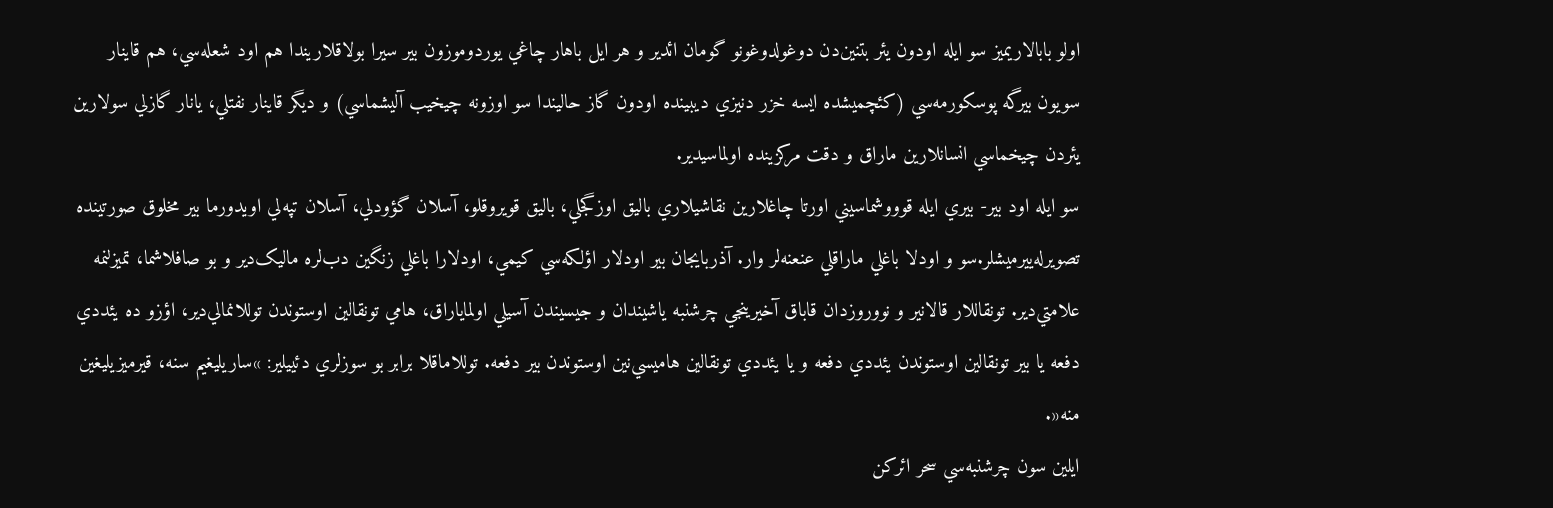اولو بابالاريميز سو ايله اودون يئر بتنين‌دن دوغولدوغونو گومان ائدير و هر ايل باهار چاغي يوردوموزون بير سيرا بولاقلاريندا هم اود شعله‌سي، هم قاينار سويون بيرگه پوسکورمه‌سي (کئچميشده ايسه خزر دنيزي ديبينده اودون گاز حاليندا سو اوزونه چيخيب آليشماسي) و ديگر قاينار نفتلي، يانار گازلي سولارين يئردن چيخماسي انسانلارين ماراق و دقت مرکزينده اولماسيدير.
سو ايله اود بير- بيري ايله قوووشماسيني اورتا چاغلارين نقاشيلاري باليق اوزگجلي، باليق قويروقلو، آسلان گؤود‌لي، آسلان تپه‌لي اويدورما بير مخلوق صورتينده تصويرله‌ييرميشلر.سو و اودلا باغلي ماراقلي عنعنه‌لر وار. آذربايجان بير اودلار اؤلکه‌سي کيمي، اودلارا باغلي زنگين دب‌لره ماليک‌دير و بو صافلاشما، تميزلنمه علامتي‌دير. تونقاللار قالانير و نووروزدان قاباق آخيرينجي چرشنبه ياشيندان و جيسيندن آسيلي اولماياراق، هامي تونقالين اوستوندن توللانمالي‌دير، اؤزو ده يئددي دفعه يا بير تونقالين اوستوندن يئددي دفعه و يا يئددي تونقالين هاميسي‌نين اوستوندن بير دفعه. توللاماقلا برابر بو سوزلري دئييلير: »ساريليغيم سنه، قيرميزيليغين منه«.
ايلين سون چرشنبه‌سي سحر ائرکن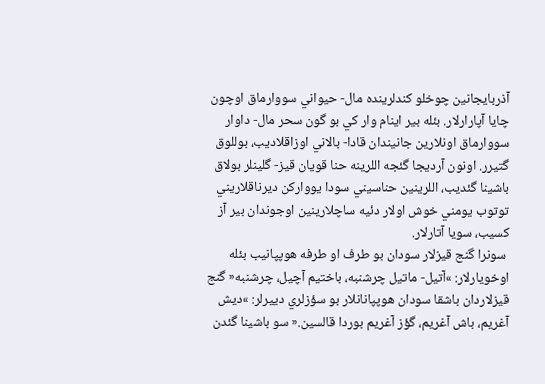آذربايجانين چوخلو کندلرينده مال- حيواني سووارماق اوچون چايا آپارارلار. بئله بير اينام وار کي بو گون سحر مال- داوار سووارماق اونلارين جانيندان قادا- بالاني اوزاقلاديب، بوللوق گتير‌ر. اونون آرديجا گئجه اللرينه حنا قويان قيز- گلينلر بولاق باشينا گئديب، اللرينين حناسيني سودا يووارکن ديرناقلاريني توتوب يومني خوش اولار دئيه ساچلارينين اوجوندان بير آز کسيب، سويا آتارلار.
 سونرا گنج قيزلار سودان بو طرف او طرفه هوپپانيب بئله اوخويارلار: »آتيل- ماتيل چرشنبه، باختيم آچيل، چرشنبه« گنج قيزلاردان باشقا سودان هوپپانانلار بو سؤزلري دييرلر: »ديش آغريم، باش آغريم، گؤز آغريم بوردا قالسين.« سو باشينا گئدن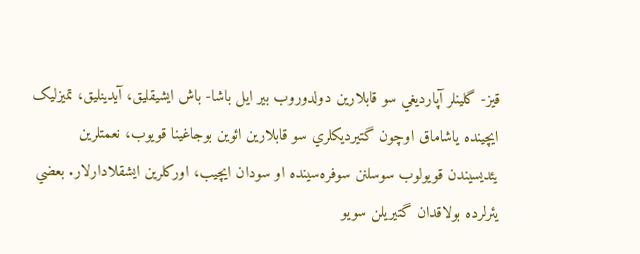قيز- گلينلر آپارديغي سو قابلارين دولدوروب بير ايل باشا- باش ايشيقليق، آيدينليق، تميزليک ايچينده ياشاماق اوچون گتيرديکلري سو قابلارين ائوين بوجاغينا قويوب، نعمتلرين يئديسيندن قويولوب سوسلنن سوفره‌سينده او سودان ايچيب، اورکلرين ايشقلادارلار. بعضي يئرلرده بولاقدان گتيريلن سويو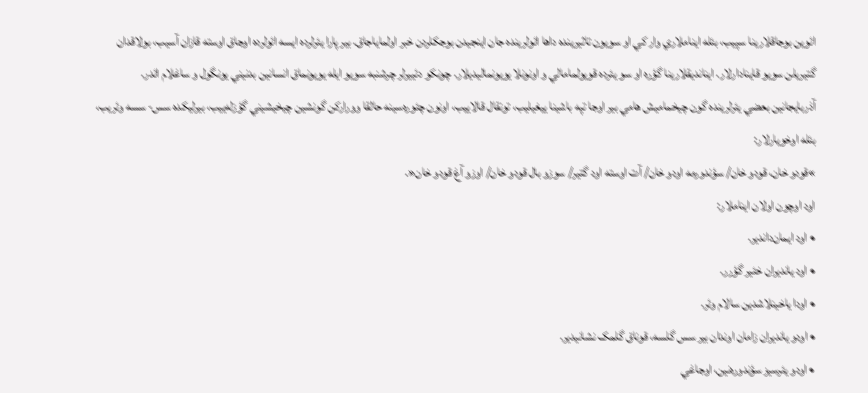ائوين بوجاقلارينا سپيب، بئله ايناملاري وار کي او سويون تاثيرينده داها ائولرينده جان اينجيدن بوجکلردن خبر اولماياجاق. بير پارا يئرلرده ايسه ائولرده اوجاق اوسته قازان آسيب، بولاقدان گتيريلن سويو قاينادارلار. اينانديقلارينا گؤره او سو يئرده قويولمامالي‌ و اونونلا يويونماليديلار. چونکو دئييرلر چرشنبه سويو ايله يويونماق انسانين بدنيني يونگول و ساغلام ائدر.
آذربايجانين بعضي يئرلرينده گون چيخماميش هامي بير اوجا تپه باشينا ييغيليب، تونقال قالاييب، اونون چئوره‌سينه حالقا وورارکن گونشين چيخيشيني گؤزله‌ييب، بيرليکده سس- سسه وئريب، بئله اوخويارلار:
»قودو خان، قودو خان/ سؤندورمه اودو خان/ آت اوسته اود گتير/ سوزو بال قودو خان/ اوزو آغ قودو خان«.
اود اوچون اولان ايناملار:
• اود ايمان‌داندير.
• اود يانديران خئير گؤر‌ر.
• اودا ياخينلاشدين سالام وئر.
• اودو يانديران زامان اوندان بير سس گلسه، قوناق گلمک نشانيدير.
• اودو يئرسيز سؤندوره‌نين، اوجاغي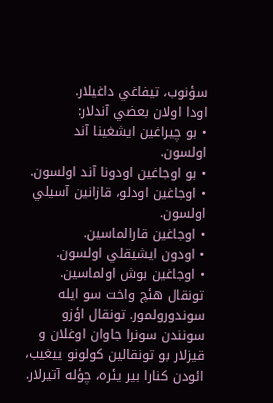سؤنوب،‌ تيفاغي داغيلار.
اودا اولان بعضي آندلار:
• بو چيراغين ايشغينا آند اولسون.
• بو اوجاغين اودونا آند اولسون.
• اوجاغين اودلو، قازانين آسيلي اولسون.
• اوجاغين قارالماسين.
• اودون ايشيقلي اولسون.
• اوجاغين بوش اولماسين.
تونقال هئچ واخت سو ايله سوندورولمور. تونقال اؤزو سونندن سونرا جاوان اوغلان و قيزلار بو تونقالين کولونو ييغيب، ائودن کنارا بير يئره، چؤله آتيرلار.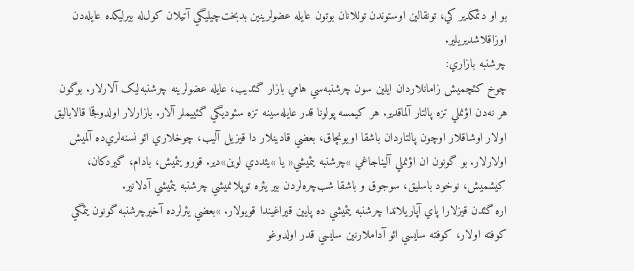بو او دئمکدير کي، تونقالين اوستوندن توللانان بوتون عايله عضولرينين بدبخت‌چيليگي آتيلان کول‌له بيرليکده عايله‌دن اوزاقلاشديريلير.
چرشنبه بازاري:
چوخ کئچميش زامانلاردان ايلين سون چرشنبه‌سي هامي بازار گئديب، عايله عضولرينه چرشنبه‌ليک آلارلار. بوگون هر نه‌دن اؤنملي تزه پالتار آلماقدير. هر کيمسه پولونا قدر عايله‌سينه تزه سئوديگي گئييملر آلار. بازارلار اولدوقجا قالاباليق اولار اوشاقلار اوچون پالتاردان باشقا اويونچاق، بعضي قادينلار دا قيزيل آليب، چوخلاري ائو نسنه‌لري‌ده آلميش اولارلار. بو گونون ان اؤنملي آليناجاغي »چرشنبه يئميشي« يا »يئددي لوين»دير. قورو يئميش، بادام، گيردکان، کيشميش، نوخود باسليق، سوجوق و باشقا شب‌چره‌لردن بير يئره توپلانميشي چرشنبه يئميشي آدلانير.
اره گئدن قيزلارا پاي آپاريلاندا چرشنبه يئميشي ده پايين قيراغيندا قويولار. »بعضي يئرلرده آخيرچرشنبه گونون يئمگي کوفته اولار، کوفته سايسي ائو آداملارنين سايسي قدر اولدوغو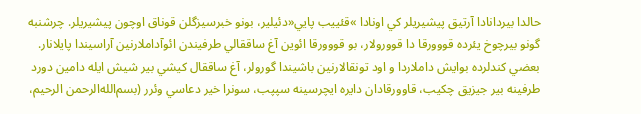حالدا بيردانادا آرتيق پيشيريلر کي اونادا »قئييب پايي«دئيلير، بونو خبرسيزگلن قوناق اوچون پيشيريلر. چرشنبه گونو بيرچوخ يئرده قووورقا دا قوورولار، بو قووورقا ائوين آغ ساققالي طرفيندن ائوآداملارنين آراسيندا پايلانار. بعضي کندلرده بوايش داملاردا و اود تونقالارنين باشيندا گورولر، آغ ساققال کيشي بير شيش ايله دامين دورد طرفينه بير جيزيق چکيب، قاوورقادان دايره ايچرسينه سپپب، سونرا خير دعاسي وئرر (بسم‌الله‌الرحمن الرحيم،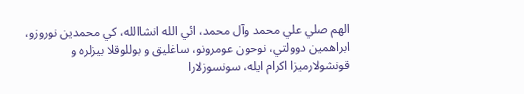الهم صلي علي محمد وآل محمد، ائي الله انشاالله، کي محمدين نوروزو، ابراهمين دوولتي، نوحون عومرونو، ساغليق و بوللوقلا بيزلره و قونشولارميزا اکرام ايله، سونسوزلارا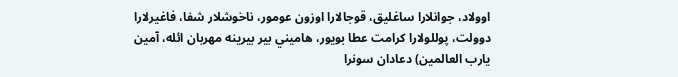اوولاد، جوانلارا ساغليق، قوجالارا اوزون عومور، ناخوشلار شفا، فاغيرلارا دوولت، پوللولارا کرامت عطا بويور، هاميني بير بيرينه مهربان ائله، آمين يارب العالمين) دعادان سونرا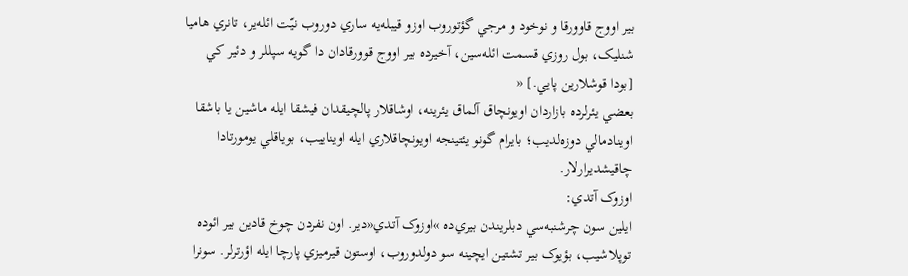بير اووج قاوورقا و نوخود و مرجي گؤتوروب اوزو قيبله‌يه ساري دوروب نيّت ائله‌ير، تانري هاميا شنليک، بول روزي قسمت ائله‌سين، آخيرده بير اووج قوورقادان دا گويه سپللر و دئير کي [بودا قوشلارين پايي.] «
بعضي يئرلرده بازاردان اويونچاق آلماق يئرينه، اوشاقلار پالچيقدان فيشقا ايله ماشين يا باشقا اوينادمالي دوزه‌لديب؛ بايرام گونو يئتينجه اويونچاقلاري ايله اويناييب، بوياقلي يومورتادا چاقيشديرارلار.
اوزوک آتدي:
ايلين سون چرشنبه‌سي دبلريندن بيري‌ده »اوزوک آتدي«دير. اون نفردن چوخ قادين بير ائوده توپلاشيب، بؤيوک بير تشتين ايچينه سو دولدوروب، اوستون قيرميزي پارچا ايله اؤرترلر. سونرا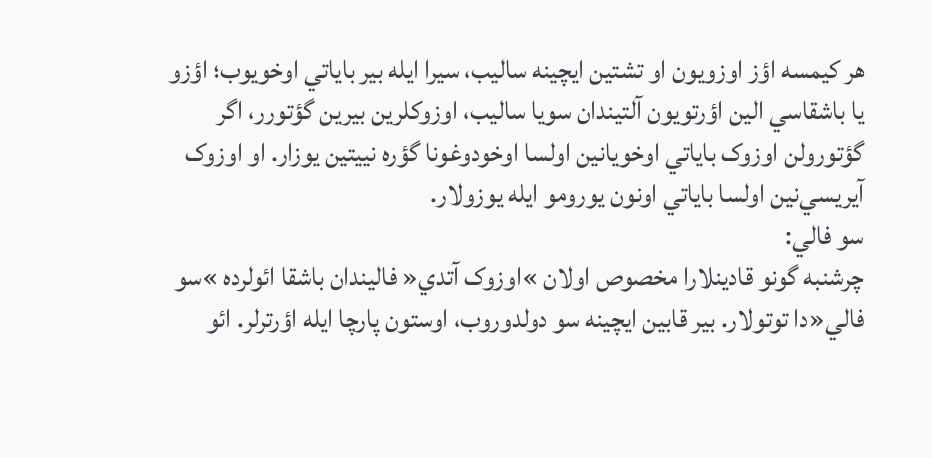هر کيمسه اؤز اوزويون او تشتين ايچينه ساليب، سيرا ايله بير باياتي اوخويوب؛ اؤزو يا باشقاسي الين اؤرتويون آلتيندان سويا ساليب، اوزوکلرين بيرين گؤتورر، اگر گؤتورولن اوزوک باياتي اوخويانين اولسا اوخودوغونا گؤره نييتين يوزار. او اوزوک آيريسي‌نين اولسا باياتي اونون يورومو ايله يوزولار.
سو فالي:
چرشنبه گونو قادينلارا مخصوص اولان »اوزوک آتدي« فاليندان باشقا ائولرده »سو فالي«دا توتولار. بير قابين ايچينه سو دولدوروب، اوستون پارچا ايله اؤرترلر. ائو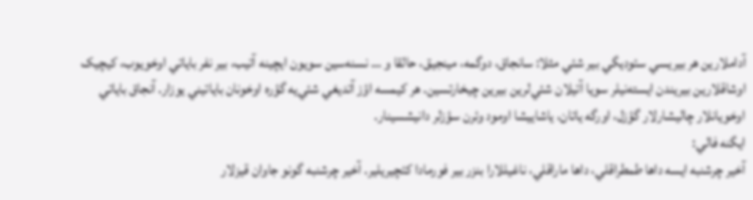آداملارين هر بيريسي سئوديگي بير شئي مثلا: سانجاق، دوگمه، مينجيق، حالقا و … نسنه‌سين سويون ايچينه آتيب، بير نفر باياتي اوخويوب، کيچيک اوشاقلارين بيريندن ايسته‌نيلر سويا آتيلان شئي‌لرين بيرين چيخارتسين. هر کيمسه اؤز آتديغي شئي‌يه گؤره اوخونان باياتيني يوزار. آنجاق باياتي اوخويانلار چاليشارلار گؤز‌ل، اورگه ياتان، ياشاييشا اومود وئرن سؤزلر دانيشسينار.
ايگنه فالي:
آخير چرشنبه ايسه داها طمطراقلي، داها ماراقلي، ناغيللارا بنزر بير فورمادا کئچيريلير. آخير چرشنبه گونو جاوان قيزلار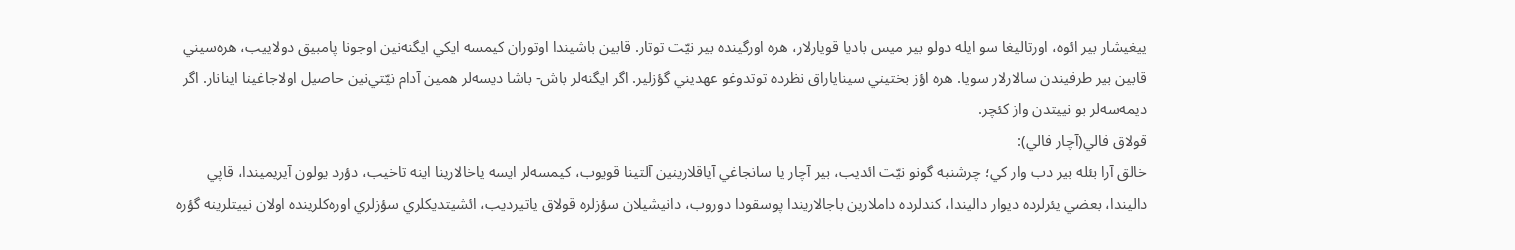ييغيشار بير ائوه، اورتاليغا سو ايله دولو بير ميس باديا قويارلار، هره اورگينده بير نيّت توتار. قابين باشيندا اوتوران کيمسه ايکي ايگنه‌نين اوجونا پامبيق دولاييب، هره‌سيني قابين بير طرفيندن سالارلار سويا. هره اؤز بختيني سيناياراق نظرده توتدوغو عهديني گؤزلير. اگر ايگنه‌لر باش- باشا ديسه‌لر همين آدام نيّتي‌نين حاصيل اولاجاغينا اينانار. اگر ديمه‌سه‌لر بو نييتدن واز کئچر.
قولاق فالي(آچار فالي):
خالق آرا بئله بير دب وار کي؛ چرشنبه گونو نيّت ائديب، بير آچار يا سانجاغي آياقلارينين آلتينا قويوب، کيمسه‌لر ايسه ياخالارينا اينه تاخيب، دؤرد يولون آيريميندا، قاپي داليندا،‌ بعضي يئرلرده ديوار داليندا، کندلرده داملارين باجالاريندا پوسقودا دوروب، دانيشيلان سؤزلره قولاق ياتيرديب، ائشيتديکلري سؤزلري اوره‌کلرينده اولان نييتلرينه گؤره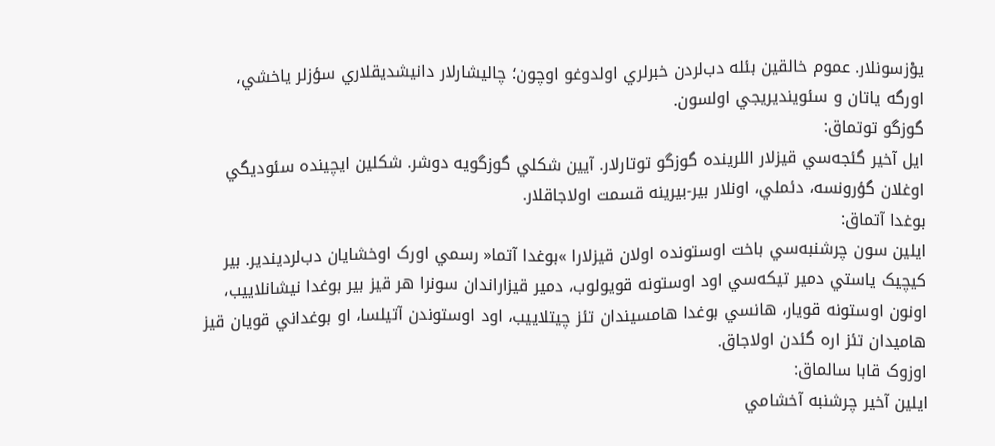يوْزسونلار. عموم خالقين بئله دب‌لردن خبرلري اولدوغو اوچون؛ چاليشارلار دانيشديقلاري سؤزلر ياخشي، اورگه ياتان و سئوينديريجي اولسون.
گوزگو توتماق:
ايل آخير گئجه‌سي قيزلار اللرينده گوزگو توتارلار. آيين شکلي گوزگويه دوشر. شکلين ايچينده سئوديگي اوغلان گؤرونسه، دئملي، اونلار بير-بيرينه قسمت اولاجاقلار.
بوغدا آتماق:
ايلين سون چرشنبه‌سي باخت اوستونده اولان قيزلارا »بوغدا آتما« رسمي اور‌ک اوخشايان دب‌لرديندير. بير کيچيک ياستي دمير تيکه‌سي اود اوستونه قويولوب، دمير قيزاراندان سونرا هر قيز بير بوغدا نيشانلاييب، اونون اوستونه قويار، هانسي بوغدا هامسيندان تئز چيتلاييب، اود اوستوندن آتيلسا، او بوغداني قويان قيز هاميدان تئز اره گئد‌ن اولاجاق.
اوزوک قابا سالماق:
ايلين آخير چرشنبه آخشامي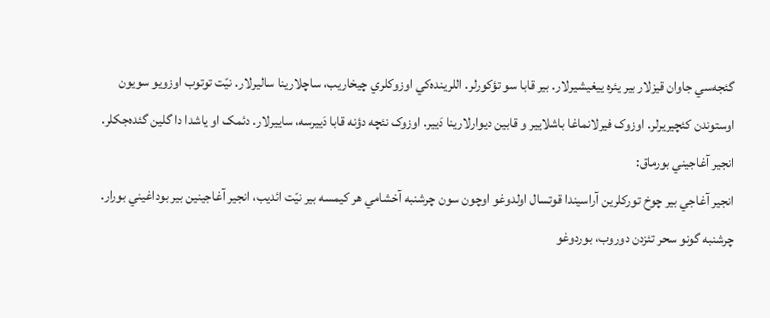گئجه‌سي جاوان قيزلار بير يئره ييغيشيرلار. بير قابا سو تؤکورلر. اللرينده‌کي اوزوکلري چيخاريب، ساچلارينا ساليرلار. نيّت توتوب اوزويو سويون اوستوندن کئچيريرلر. اوزوک فيرلانماغا باشلايير و قابين ديوارلارينا دَيير. اوزوک نئچه دؤنه قابا دَييرسه، ساييرلار. دئمک او ياشدا دا گلين گئده‌جکلر.
انجير آغاجيني بورماق:
انجير آغاجي بير چوخ تورکلرين آراسيندا قوتسال اولدوغو اوچون سون چرشنبه آخشامي هر کيمسه بير نيّت ائديب، انجير آغاجينين بير بوداغيني بورار. چرشنبه گونو سحر تئزدن دوروب، بوردوغو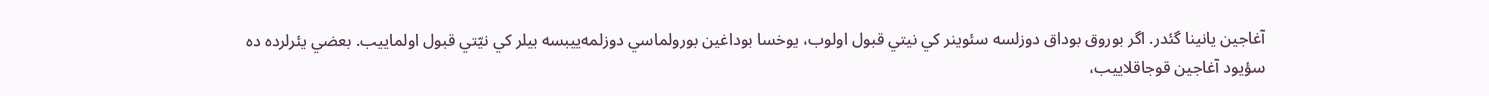آغاجين يانينا گئدر. اگر بوروق بوداق دوزلسه سئوينر کي نيتي قبول اولوب، يوخسا بوداغين بورولماسي دوزلمه‌ييبسه بيلر کي نيّتي قبول اولماييب. بعضي يئرلرده ده سؤيود آغاجين قوجاقلاييب،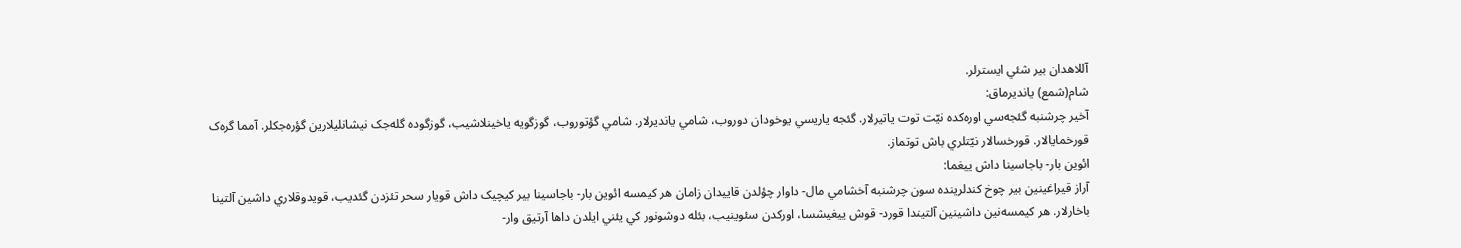آللاهدان بير شئي ايسترلر.
شام(شمع) يانديرماق:
آخير چرشنبه گئجه‌سي اوره‌کده نيّت توت ياتيرلار. گئجه ياريسي يوخودان دوروب، شامي يانديرلار. شامي گؤتوروب، گوزگويه ياخينلاشيب، گوزگوده گله‌جک نيشانليلارين گؤره‌جکلر. آمما گره‌ک قورخمايالار. قورخسالار نيّتلري باش توتماز.
ائوين بار- باجاسينا داش ييغما:
آراز قيراغينين بير چوخ کندلرينده سون چرشنبه آخشامي مال- داوار چؤلدن قاييدان زامان هر کيمسه ائوين بار- باجاسينا بير کيچيک داش قويار سحر تئزدن گئديب، قويدوقلاري داشين آلتينا باخارلار. هر کيمسه‌نين داشينين آلتيندا قورد- قوش ييغيشسا، اور‌کدن سئوينيب، بئله دوشونور کي يئني ايلدن داها آرتيق وار-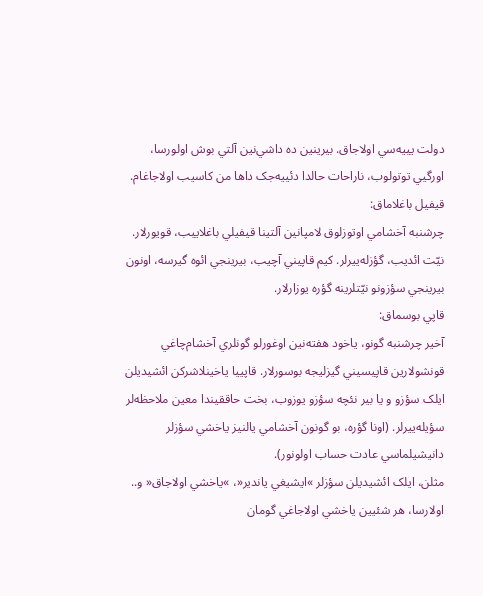دولت يييه‌سي اولاجاق. بيرينين ده داشي‌نين آلتي بوش اولورسا، اورگيي توتولوب، ناراحات حالدا دئييه‌جک داها من کاسيب اولاجاغام.
قيفيل باغلاماق:
چرشنبه آخشامي اوتوزلوق لامپانين آلتينا قيفيلي باغلاييب، قويورلار. نيّت ائديب، گؤزله‌ييرلر. کيم قاپيني آچيب، بيرينجي ائوه گيرسه، اونون بيرينجي سؤزونو نيّتلرينه گؤره يوزارلار.
قاپي بوسماق:
آخير چرشنبه گونو، ياخود هفته‌نين اوغورلو گونلري آخشام‌چاغي قونشولارين قاپيسيني گيزليجه بوسورلار. قاپييا ياخينلاشرکن ائشيديلن ايلک سؤزو و يا بير نئچه سؤزو يوزوب، بخت حاققيندا معين ملاحظه‌لر سؤيله‌ييرلر. (اونا گؤره، بو گونون آخشامي يالنيز ياخشي سؤزلر دانيشيلماسي عادت حساب اولونور).
مثلن، ايلک ائشيديلن سؤزلر »ايشيغي ياندير«، »ياخشي اولاجاق« و.. اولارسا، هر شئيين ياخشي اولاجاغي گومان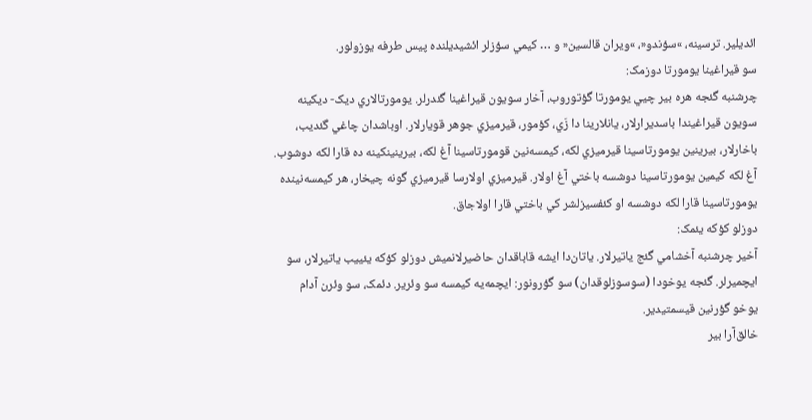ائديلير. ترسينه، »سؤندو«، »ويران قالسين« و … کيمي سؤزلر ائشيديلنده پيس طرفه يوزولور.
سو قيراغينا يومورتا دوزمک:
چرشنبه گئجه هره بير چيي يومورتا گؤتوروب، آخار سويون قيراغينا گئدرلر. يومورتالاري ديک- ديکينه سويون قيراغيندا باسديرارلار، يانلارينا دا زَ‌ي، کؤمور، قيرميزي جوهر قويارلار. اوباشدان چاغي گئديب، باخارلار، بيرينين يومورتاسينا قيرميزي لکه، کيمسه‌نين قومورتاسينا آغ لکه، بيرينينکينه ده قارا لکه دوشوب. آغ لکه کيمين يومورتاسينا دوشسه باختي آغ اولار. قيرميزي اولارسا قيرميزي گونه چيخار، هر کيمسه‌نينده يومورتاسينا قارا لکه دوشسه او کئفسيزلشر کي باختي قارا اولاجاق.
دوزلو کؤکه يئمک:
آخير چرشنبه آخشامي گئج ياتيرلار. ياتان‌دا ايشه قاباقدان حاضيرلانميش دوزلو کؤکه يئييب ياتيرلار، سو ايچميرلر. گئجه يوخودا (سوسوزلوقدان) سو گؤرونور: ايچمه‌يه کيمسه سو وئرير. دئمک، سو وئرن آدام يوخو گؤر‌نين قيسمتيدير.
خالق‌آرا بير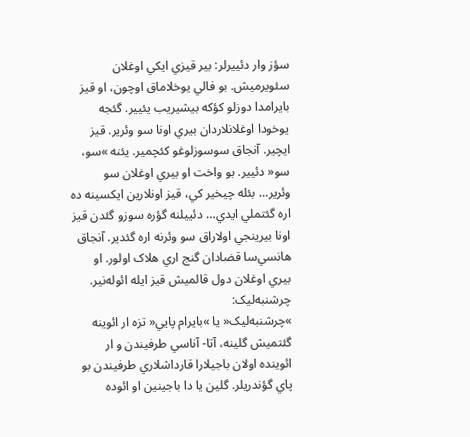سؤز وار دئييرلر: بير قيزي ايکي اوغلان سئويرميش. بو فالي يوخلاماق اوچون، او قيز بايرامدا دوزلو کؤکه بيشيريب يئيير. گئجه يوخودا اوغلانلاردان بيري اونا سو وئرير. قيز ايچير. آنجاق سوسوزلوغو کئچمير. يئنه »سو، سو« دئيير. بو واخت او بيري اوغلان سو وئرير… بئله چيخير کي، قيز اونلارين ايکسينه ده اره گئتملي ايدي… دئييلنه گؤره سوزو گئدن قيز اونا بيرينجي اولاراق سو وئرنه اره گئدير. آنجاق هانسي‌سا قضادان گنج اري هلاک اولور. او بيري اوغلان دول قالميش قيز ايله ائوله‌نير.
چرشنبه‌ليک:
»چرشنبه‌ليک« يا »بايرام پايي« تزه ار ائوينه گئتميش گلينه، آتا- آناسي طرفيندن و ار ائوينده اولان باجيلارا قارداشلاري طرفيندن بو پاي گؤند‌ريلر. گلين يا دا باجينين او ائوده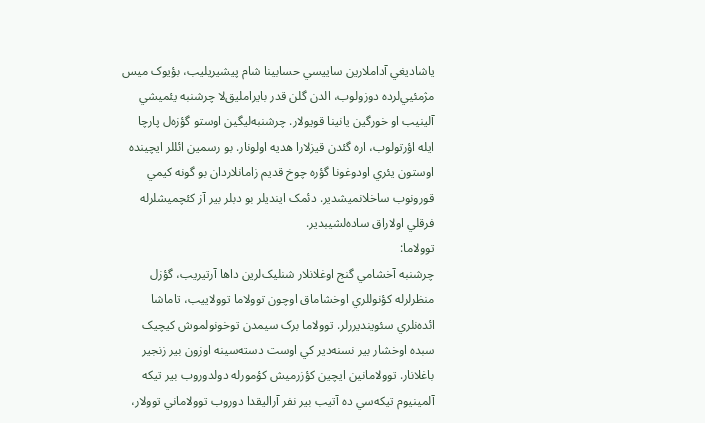ياشاديغي آداملارين ساييسي حسابينا شام پيشيريليب، بؤيوک ميس مژمئيي‌لرده دوزولوب، الدن گلن قدر بايرامليق‌لا چرشنبه يئميشي آلينيب او خورگين يانينا قويولار. چرشنبه‌ليگين اوستو گؤزه‌ل پارچا ايله اؤرتولوب، اره گئدن قيزلارا هديه اولونار. بو رسمين ائللر ايچينده اوستون يئري اودوغونا گؤره چوخ قديم زامانلاردان بو گونه کيمي قورونوب ساخلانميشدير. دئمک اينديلر بو دبلر بير آز کئچميشلرله فرقلي اولاراق ساده‌لشيبدير.
توولاما:
چرشنبه آخشامي گنج اوغلانلار شنليک‌لرين داها آرتيريب، گؤز‌ل منظرلرله کؤنوللري اوخشاماق اوچون توولاما توولاييب، تاماشا ائده‌نلري سئويندير‌رلر. توولاما برک سيمدن توخونولموش کيچيک سبده اوخشار بير نسنه‌دير کي اوست دسته‌سينه اوزون بير زنجير باغلانار. توولامانين ايچين کؤز‌رميش کؤمورله دولدوروب بير تيکه آلمينيوم تيکه‌سي ده آتيب بير نفر آراليقدا دوروب توولاماني توولار،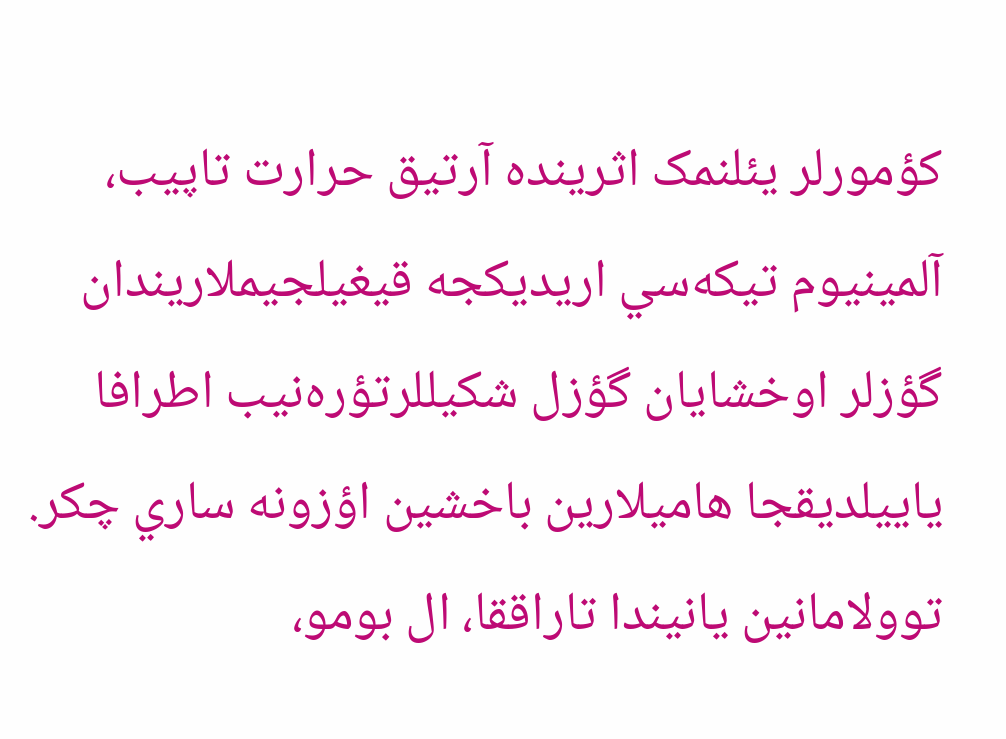کؤمورلر يئلنمک اثرينده آرتيق حرارت تاپيب، آلمينيوم تيکه‌سي اريديکجه قيغيلجيملاريندان گؤزلر اوخشايان گؤز‌ل شکيللرتؤره‌نيب اطرافا ياييلديقجا هاميلارين باخشين اؤزونه ساري چکر. توولامانين يانيندا تاراققا، ال بومو،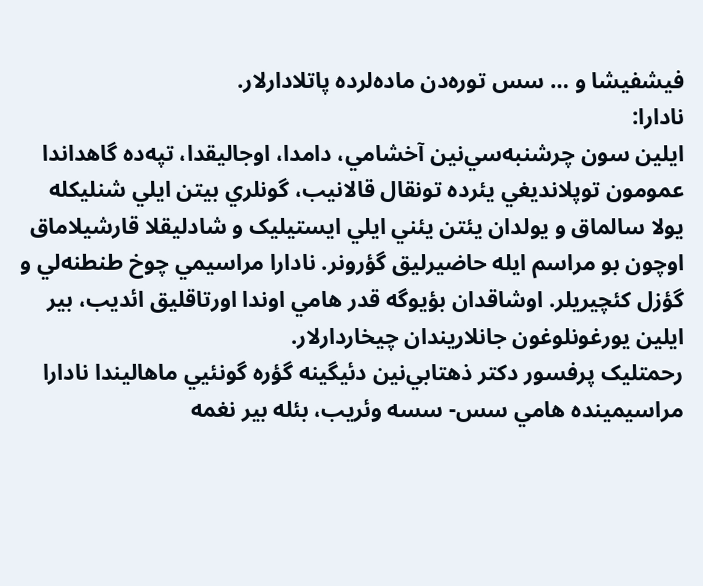فيشفيشا و … سس توره‌دن ماده‌لرده پاتلادارلار.
نادارا:
ايلين سون چرشنبه‌سي‌نين آخشامي، دامدا، اوجاليقدا، تپه‌ده گاهداندا عمومون توپلانديغي يئرده تونقال قالانيب، گونلري بيتن ايلي شنليکله يولا سالماق و يولدان يئتن يئني ايلي ايستيليک و شادليقلا قارشيلاماق اوچون بو مراسم ايله حاضيرليق گؤرونر. نادارا مراسيمي چوخ طنطنه‌لي و گؤز‌ل کئچيريلر. اوشاقدان بؤيوگه قد‌ر هامي اوندا اورتاقليق ائديب، بير ايلين يورغونلوغون جانلاريندان چيخاردارلار.
رحمتليک پرفسور دکتر ذهتابي‌نين دئيگينه گؤره گونئيي ماهاليندا نادارا مراسيمينده هامي سس- سسه وئريب، بئله بير نغمه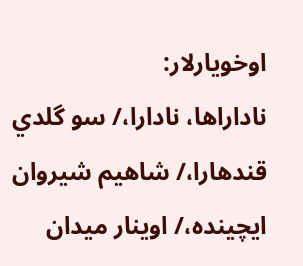اوخويارلار:
ناداراها، نادارا،/ سو گلدي قندهارا،/ شاهيم شيروان ايچينده،/ اوينار ميدان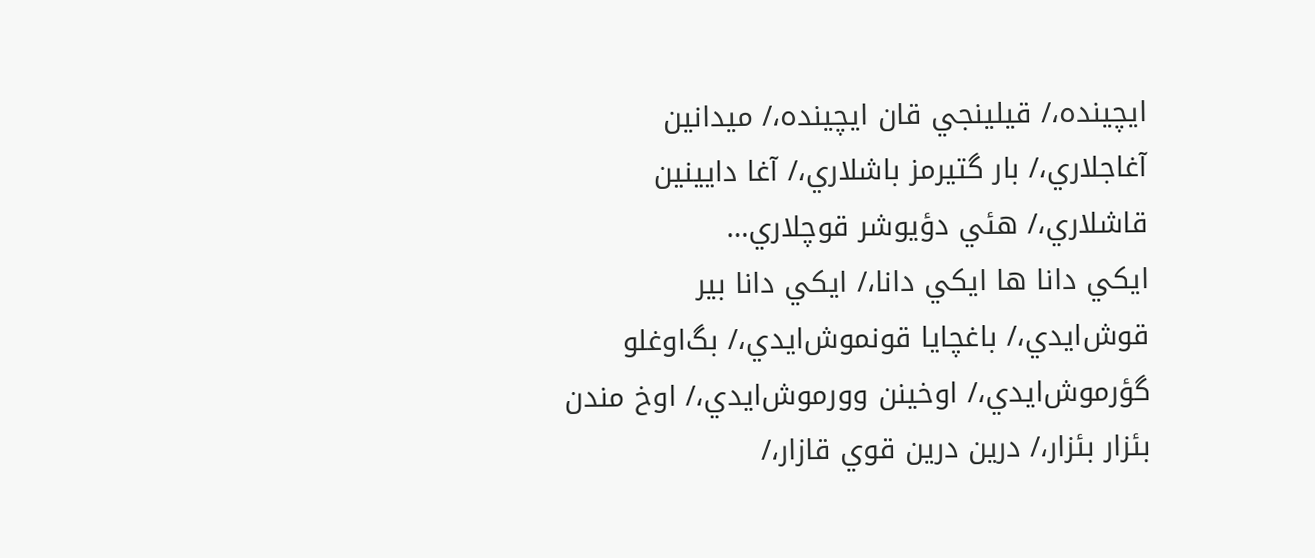ايچينده،/ قيلينجي قان ايچينده،/ ميدانين آغاجلاري،/ بار گتيرمز باشلاري،/ آغا دايينين قاشلاري،/ هئي دؤيوشر قوچلاري…
ايکي دانا ها ايکي دانا،/ ايکي دانا بير قوش‌ايدي،/ باغچايا قونموش‌ايدي،/ بگ‌اوغلو گؤرموش‌ايدي،/ اوخينن وورموش‌ايدي،/ اوخ مندن بئزار بئزار،/ درين د‌رين قوي قازار،/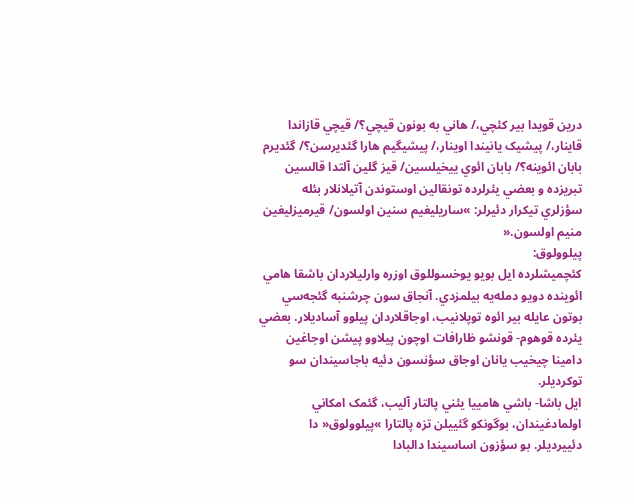درين قويدا بير کئچي،/ هاني به بونون قيچي؟/ قيچي قازاندا قاينار،/ پيشيک يانيندا اوينار،/ پيشيگيم هارا گئديرسن؟/ گئديرم بابان ائوينه؟/ بابان ائوي ييخيلسين/ قيز گلين آلتدا قالسين
تبريزده و بعضي يئرلرده تونقالين اوستوندن آتيلانلار بئله سؤزلري تيکرار دئيرلر: »ساريليغيم سنين اولسون/ قيرميزليغين منيم اولسون.«
پيلوولوق:
کئچميشلرده ايل بويو يوخسوللوق اوزره وارليلاردان باشقا هامي ائوينده دويو دمله‌يه بيلمزدي. آنجاق سون چرشنبه گئجه‌سي بوتون عايله بير ائوه توپلانيب، اوجاقلاردان پيلوو آساديلار. بعضي يئرده قوهوم- قونشو ظارافات اوچون پيلاوو پيشن اوجاغين دامينا چيخيب يانان اوجاق سؤنسون دئيه باجاسيندان سو توکرديلر.
ايل باشا- باشي هامييا يئني پالتار آليب، گئمک امکاني اولمادغيندان، بوگونکو گئييلن تزه پالتارا »پيلوولوق« دا دئييرديلر. بو سؤزون اساسيندا دالبادا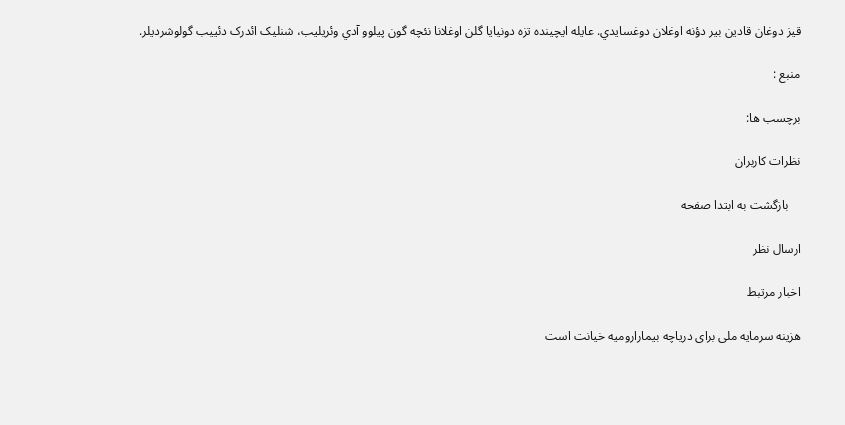قيز دوغان قادين بير دؤنه اوغلان دوغسايدي. عايله ايچينده تزه دونيايا گلن اوغلانا نئچه گون پيلوو آدي وئريليب، شنليک ائدرک دئييب گولوشرديلر.

منبع :

برچسب ها:

نظرات کاربران

    بازگشت به ابتدا صفحه

ارسال نظر

اخبار مرتبط

هزینه سرمایه ملی برای دریاچه ‌بیمارارومیه خیانت است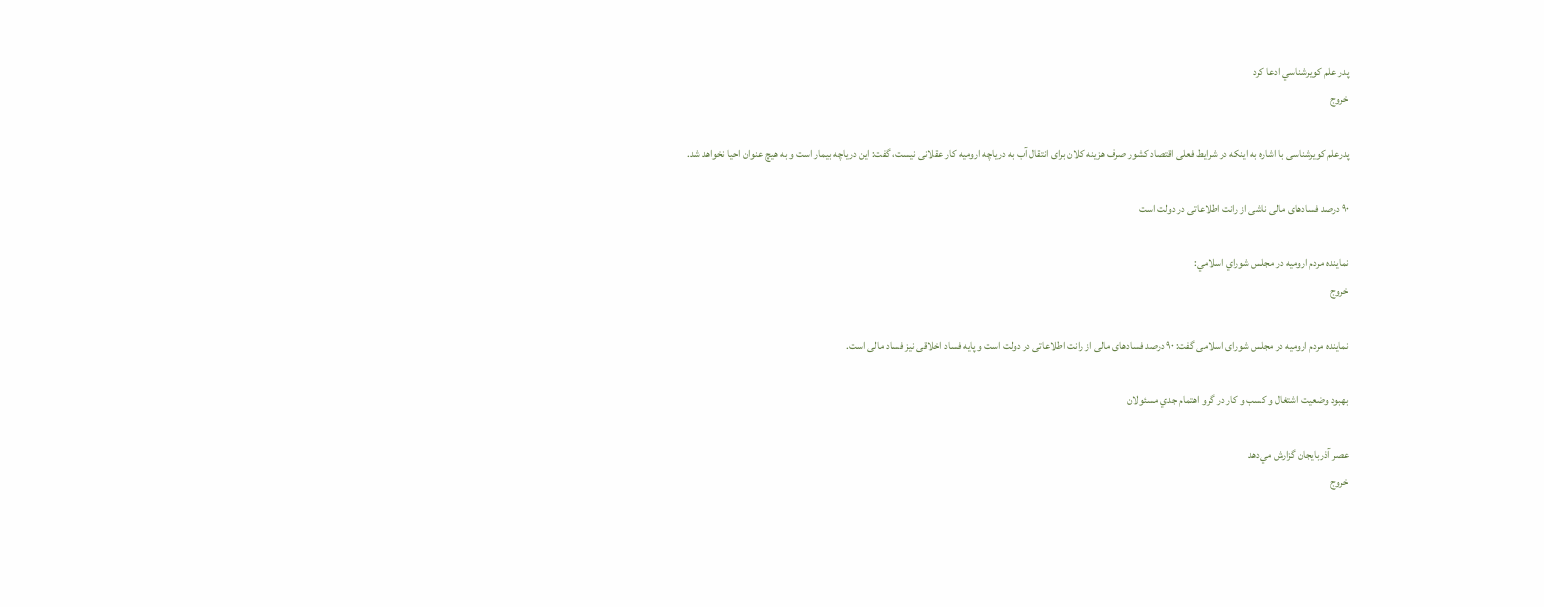پدر علم کويرشناسي ادعا كرد
خروج

پدرعلم کویرشناسی با اشاره به اینکه در شرایط فعلی اقتصاد کشور صرف هزینه کلان برای انتقال آب به دریاچه ارومیه کار عقلانی نیست، گفت: این دریاچه بیمار است و به هیچ عنوان احیا نخواهد شد.

۹۰ درصد فسادهای مالی ناشی از رانت اطلاعاتی در دولت است

نماينده مردم اروميه در مجلس شوراي اسلامي:
خروج

نماینده مردم ارومیه در مجلس شورای اسلامی گفت: ۹۰ درصد فسادهای مالی از رانت اطلاعاتی در دولت است و پایه فساد اخلاقی نیز فساد مالی است.

بهبود وضعيت اشتغال و کسب و کار در گرو اهتمام جدي مسئولان

عصر آذربایجان گزارش مي‌دهد
خروج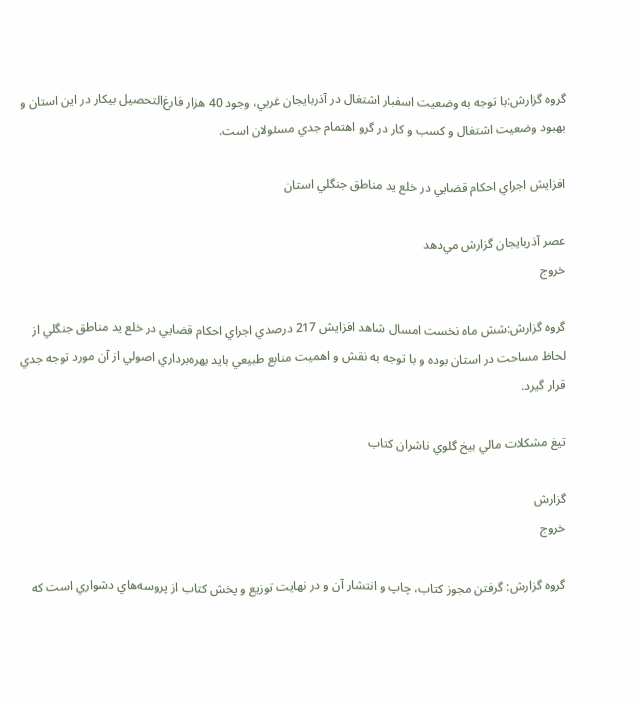گروه گزارش:با توجه به وضعيت اسفبار اشتغال در آذربايجان غربي، وجود 40 هزار فارغ‌التحصيل بيکار در اين استان و بهبود وضعيت اشتغال و کسب و کار در گرو اهتمام جدي مسئولان است.

افزايش اجراي احکام قضايي در خلع يد مناطق جنگلي استان

عصر آذربایجان گزارش مي‌دهد
خروج

گروه گزارش:شش ماه نخست امسال شاهد افزايش 217 درصدي اجراي احکام قضايي در خلع يد مناطق جنگلي از لحاظ مساحت در استان بوده و با توجه به نقش و اهميت منابع طبيعي بايد بهره‌برداري اصولي از آن مورد توجه جدي قرار گيرد.

تيغ مشکلات مالي بيخ‌ گلوي ناشران کتاب

گزارش
خروج

گروه گزارش: گرفتن مجوز کتاب، چاپ و انتشار آن و در ‌‌نهايت توزيع و پخش کتاب از پروسه‌هاي دشواري است که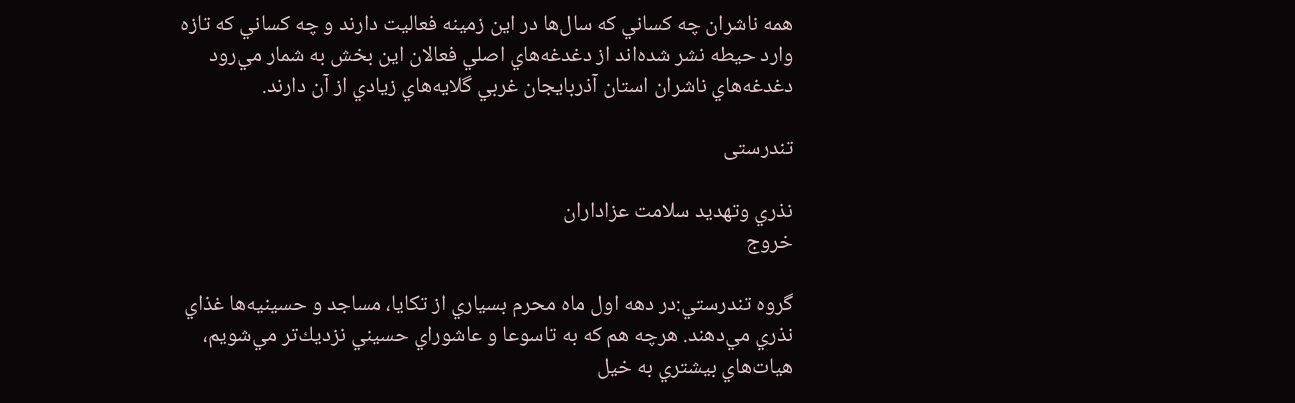همه ناشران چه کساني که سال‌ها در اين زمينه فعاليت دارند و چه کساني که تازه وارد حيطه نشر شده‌اند از دغدغه‌هاي اصلي فعالان اين بخش به شمار مي‌رود دغدغه‌هاي ناشران استان آذربايجان غربي گلايه‌هاي زيادي از آن دارند.

تندرستی

نذري وتهديد سلامت عزاداران
خروج

گروه تندرستي:در دهه اول ماه محرم بسياري از تكايا، مساجد و حسينيه‌ها غذاي نذري مي‌دهند. هرچه هم كه به تاسوعا و عاشوراي حسيني نزديك‌تر مي‌شويم، هيات‌هاي بيشتري به خيل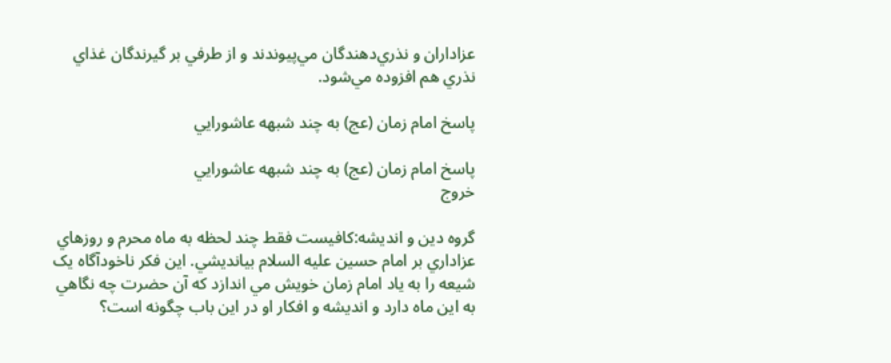عزاداران و نذري‌دهندگان مي‌پيوندند و از طرفي بر گيرندگان غذاي نذري هم افزوده مي‌شود.

پاسخ امام زمان (عج) به چند شبهه عاشورايي

پاسخ امام زمان (عج) به چند شبهه عاشورايي
خروج

گروه دين و انديشه:کافيست فقط چند لحظه به ماه محرم و روزهاي عزاداري بر امام حسين عليه السلام بيانديشي. اين فکر ناخودآگاه يک شيعه را به ياد امام زمان خويش مي اندازد که آن حضرت چه نگاهي به اين ماه دارد و انديشه و افکار او در اين باب چگونه است؟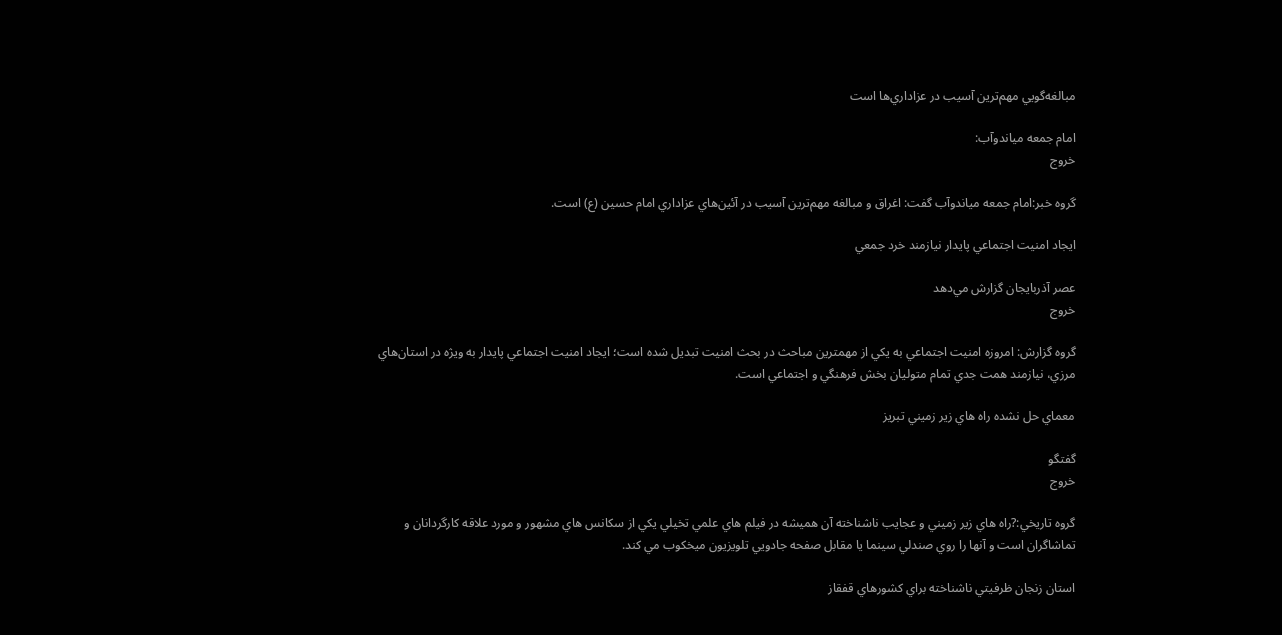مبالغه‌گويي مهم‌ترين آسيب در عزاداري‌ها است

امام جمعه مياندوآب:
خروج

گروه خبر:امام جمعه مياندوآب گفت: اغراق و مبالغه مهم‌ترين آسيب در آئين‌‌هاي عزاداري امام حسين (ع) است.

ايجاد امنيت اجتماعي پايدار نيازمند خرد جمعي

عصر آذربايجان گزارش مي‌دهد
خروج

گروه گزارش: امروزه امنيت اجتماعي به يکي از مهمترين مباحث در بحث امنيت تبديل شده است؛ ايجاد امنيت اجتماعي پايدار به ويژه در استان‌هاي مرزي، نيازمند همت جدي تمام متوليان بخش فرهنگي و اجتماعي است.

معماي حل نشده راه هاي زير زميني تبريز

گفتگو
خروج

گروه تاريخي:?راه هاي زير زميني و عجايب ناشناخته آن هميشه در فيلم هاي علمي تخيلي يکي از سکانس هاي مشهور و مورد علاقه کارگردانان و تماشاگران است و آنها را روي صندلي سينما يا مقابل صفحه جادويي تلويزيون ميخکوب مي کند.

استان زنجان ظرفيتي ناشناخته براي کشورهاي قفقاز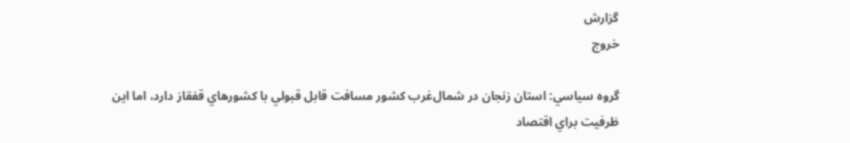گزارش
خروج

گروه سياسي: استان زنجان در شمال‌غرب کشور مسافت قابل قبولي با کشورهاي قفقاز دارد، اما اين ظرفيت براي اقتصاد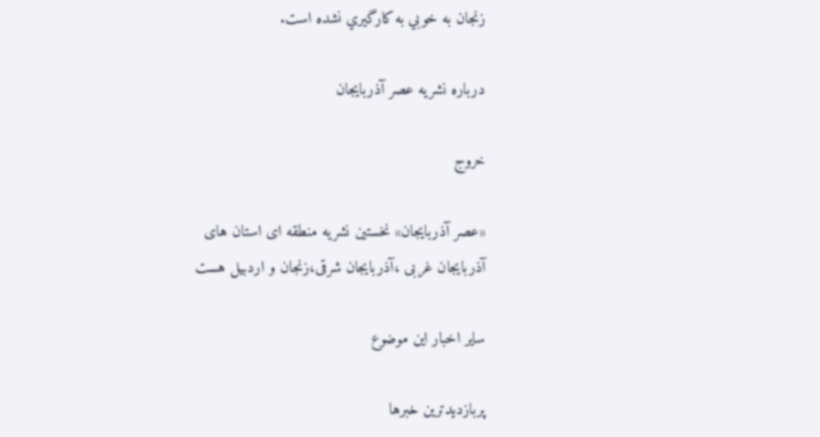زنجان به خوبي به کارگيري نشده است.

درباره نشریه عصر آذربایجان

خروج

«عصر آذربایجان» نخستین نشریه منطقه ای استان های آذربایجان غربی ،آذربایجان شرقی،زنجان و اردبیل هست

سایر اخبار این موضوع

پربازدیدترین خبرها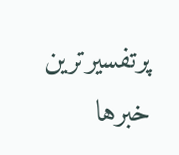پرتفسیرترین خبرها